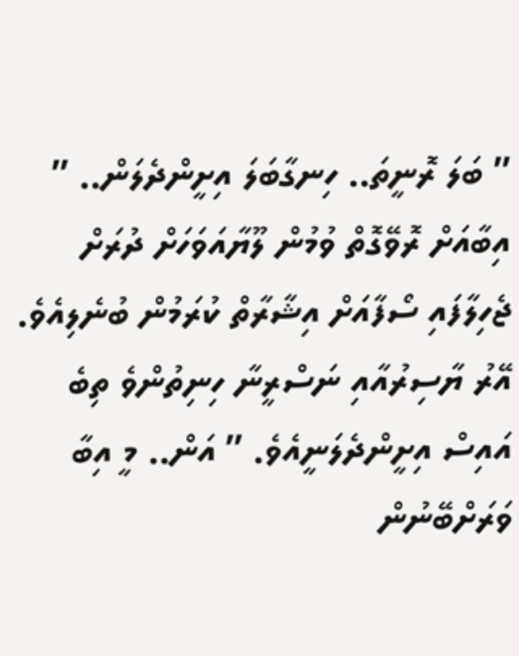” ބަލަ ރޮނީތަ.. ހިނގާބަލަ އިށީންދެލަން.. ” އިބާއަށް ރޮވޭގޮތް ވުމުން ލޫޔާއަވަހަށް ދުރަށް ޖެހިލާފައި ސޯފާއަށް އިޝާރާތް ކުރަމުން ބުނެލިއެވެ. އޭރު ޔާސިރުއާއި ނަސްރީނާ ހިނިތުންވެ ތިބެ އައިސް އިށީންދެލަނީއެވެ. ” އަން.. މީ އިބާ ވަރަށްބޭނުން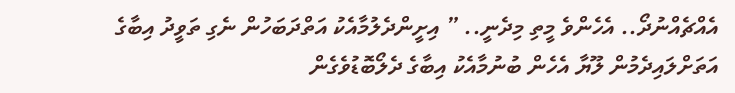އެއްޗެއްނުދޯ.. އެހެންވެ މީތި މިދެނީ.. ” އިށީންދެލުމާއެކު އަތްދަބަހުން ނެގި ތަވީދު އިބާގެ އަތަށްލައިދެމުން ލޫޔާ އެހެން ބުނުމާއެކު އިބާގެ ދެލޯބޮޑުވެގެން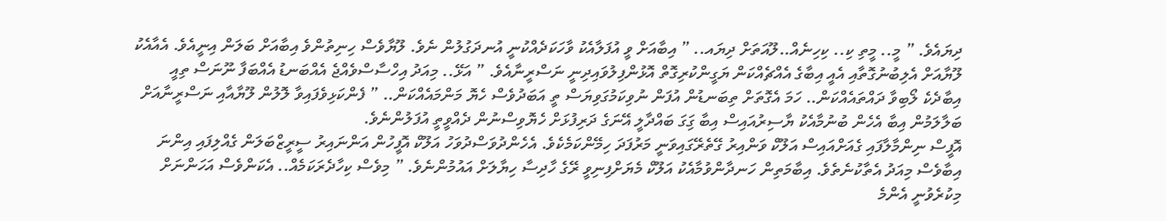ދިޔައެވެ. ” މީ.. މީތި ކި.. ކިހިނެއް..ލޫއަތަށް ދިޔައ.. ” އިބާއަށް ވީ އުފަލާއެކު ވާހަކަދެއްކުނީ އުނދަގުލުން ނެވެ. ލޫޔާވެސް ހިނިތުންވެ އިބާއަށް ބަލަން އިނީއެވެ. އެއާއެކު ލޫޔާއަށް އެލިބުނުގޮތާއި އެއީ އިބާގެ އެއްޗެއްކަން ޔަގީންކުރިގޮތް އޮޅުންފިލުވައިދިނީ ނަސްރީނާއެވެ. ” އަޅޭ.. މިއަދު އިހްސާސްވެއްޖެ އެއްބަނޑު އެއްބަފާ ނޫނަސް ތިއީ އިބާދެކެ ލޯބިވާ ދައްތައެއްކަން.. ހަމަ އެގޮތަށް ތިބަނޑުން އުފަން ނުވިކަމުގަވިޔަސް ތީ އަބަދުވެސް ހެޔޮ މަންމައެއްކަން.. ” ފެންކަޅިވެފައިވާ ލޮލުން ލޫޔާއާއި ނަސްރީނާއަށް ބަލާލަމުން އިބާ އެހެން ބުނުމާއެކު ޔާސިރުއައިސް އިބާ ގަިގަ ބައްދާލީ އޭނަގެ ދަރިފުޅަށް ހެޔޮވިސްނުން ދެއްވީތީ އުފަލުންނެވެ.
އޮފީސް ނިންމާލާފައި ގެއަށްއައިސް އަލޫކް ވަންއިރު ގޭތެރޭގައިވަނީ މަރުފަދަ ހިމޭންކަމެކެވެ. އެހެންދުވަސްދުވަހު އަލޫކް އޮފީހުން އަންނައިރު ސީރީޒްބަލަން ގެއްލިފައި އިންނަ އިބާވެސް މިއަދު އެތާކުނެތެވެ. އިބާމަތިން ހަނދާންވުމާއެކު އަލޫކް މެޔަށްފިނިވީ ރޭގެ ހާދިސާ ހިޔާލަށް އައުމުންނެވެ. ” މިވެސް ކިހާދެރަކަމެއް.. އެކަންވެސް އަހަންނަށް މިކުރެވުނީ އެންމެ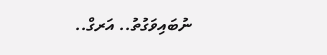ނުބައިވަގުތު.. އަރގް..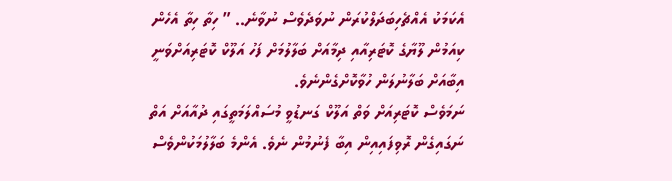އެކަމަކު އެއްޗެހިބަދަލްކުރަން ނުވަދެވެސް ނުވާނެ.. ” ހިތާ ހިތާ އެހެން ކިއަމުން ލޫޔާގެ ކޮޓަރިއާއި ދިމާއަށް ބަލާލުމަށް ފަހު އަލޫކް ކޮޓަރިއަށްވަނީ އިބާއަށް ބަލާނުލަން ހުވާކޮށްގެންނެވެ.
ނަމަވެސް ކޮޓަރިއަށް ވަތް އަލޫކް ގަނޑުވީ މުސައްލަމަތީގައި ދުއާއަށް އަތް ނަގައިގެން ރޮވިފައިއިން އިބާ ފެނުމުން ނެވެ. އެންމެ ބަލާލުމަކުންވެސް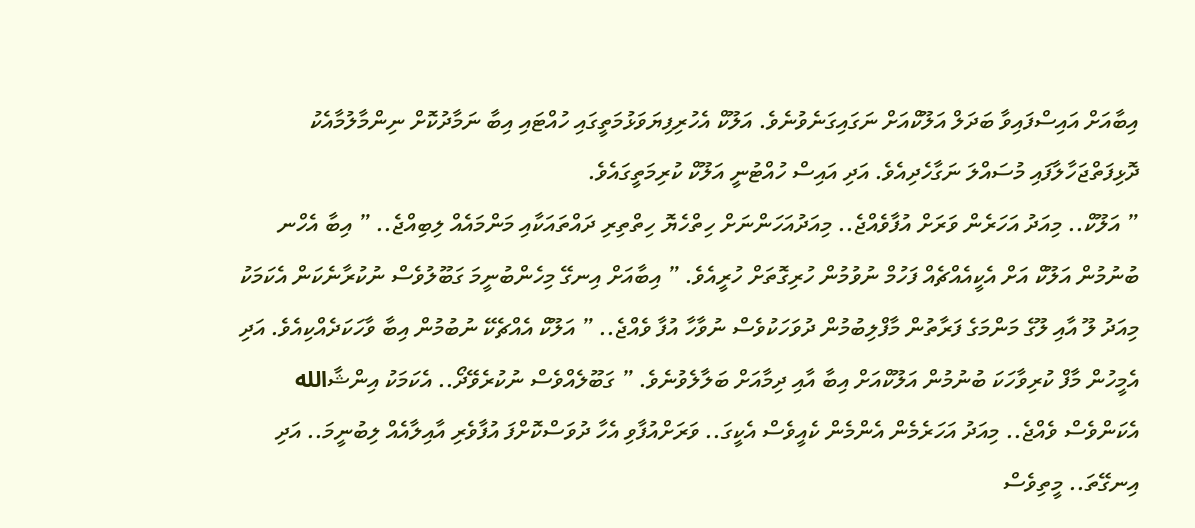އިބާއަށް އައިސްފައިވާ ބަދަލް އަލޫކްއަށް ނަގައިގަނެވުނެވެ. އަލޫކް އެހުރިފިޔަވަޅުމަތީގައި ހުއްޓައި އިބާ ނަމާދުކޮށް ނިންމާލުމާއެކު ދޮޅިފަތްޖަހާލާފައި މުސައްލަ ނަގާހެދިއެވެ. އަދި އައިސް ހުއްޓުނީ އަލޫކް ކުރިމަތީގައެވެ.
” އަލޫކް.. މިއަދު އަހަރެން ވަރަށް އުފާވެއްޖެ.. މިއަދުއަހަންނަށް ހިތްހެޔޮ ހިތްތިރި ދައްތައަކާއި މަންމައެއް ލިބިއްޖެ.. ” އިބާ އެހްނ ބުނުމުން އަލޫކް އަށް އެކީއެއްޗެއް ފަހުމް ނުވުމުން ހުރިގޮތަށް ހުރީއެވެ. ” އިބާއަށް އިނގޭ މިހެންބުނީމަ ގަބޫލުވެސް ނުކުރާނެކަން އެކަމަކު މިއަދު ލޫ އާއި ލޫގެ މަންމަގެ ފަރާތުން މާފްލިބުމުން ދުވަހަކުވެސް ނުވާހާ އުފާ ވެއްޖެ.. ” އަލޫކް އެއްޗެކޭ ނުބުމުން އިބާ ވާހަކަދެއްކިއެވެ. އަދި އެމީހުން މާފް ކުރިވާހަކަ ބުނުމުން އަލޫކްއަށް އިބާ އާއި ދިމާއަށް ބަލާލެވުނެވެ. ” ގަބޫލެއްވެސް ނުކުރެވޭދޯ.. އެކަމަކު އިންޝާالله އެކަންވެސް ވެއްޖެ.. މިއަދު އަހަރެމެން އެންމެން ކެއީވެސް އެކީގަ.. ވަރަށްއުފާވި އެހާ ދުވަސްކޮށްފަ އުފާވެރި އާއިލާއެއް ލިބުނީމަ.. އަދި އިނގޭތަ.. މީތިވެސް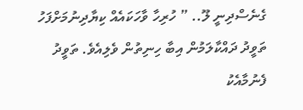ގެނެސްދިނީ ލޫ.. ” ހުރިހާ ވާހަކައެއް ކިޔާދިނުމަށްފަހު ތަވީދު ދައްކާލަމުން އިބާ ހިނިތުން ވެލިއެވެ. ތަވީދު ފެނުމާއެކު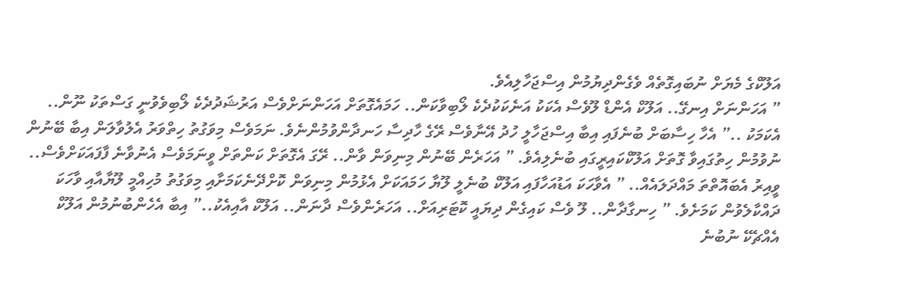އަލޫކްގެ މެޔަށް ނުބައިގޮތެއް ވެގެންދިޔުމުން އިސްޖަހާލިއެވެ.
” އަހަންނަށް އިނގޭ.. އަލޫކް އެންޑް ލޫވެސް އެކަކު އަނެކަކުދެކެ ލޯބިވާކަން.. ހަމައެގޮތަށް އަހަންނަށްވެސް އަރުޝަދުދެކެ ލޯބިވެވުނީ ގަސްތަކު ނޫން.. އެކަމަކު ..” އެހާ ހިސާބަށް ބުނެފައި އިބާ އިސްޖަހާލީ ހުދު އޭނާވެސް ރޭގެ ހާދިސާ ހަނދާންވުމުންނެވެ. ނަމަވެސް މިވަގުތު ހިތްވަރު އެލުވާލަން އިބާ ބޭނުން ނުވުމުން ހިތުގައިވާ ގޮތަށް އަލޫކްކައިރީގައި ބުނެލިއެވެ. ” އަހަރެން ބޭނުން މިނިވަން ވާން.. ރޭގަ އެގޮތަށް ކަންތަށް ވީނަމަވެސް އެނުވާނެ ފާފައަކަށްވެސް.. ވީއިރު އެބައޮތްތަ މައްދަލައެއް.. ” އެވާހަކަ އަޑުއަހާފައި އަލޫކް ބުނެލީ ލޫޔާ ހަމައަކަށް އެޅުމުން މިނިވަން ކޮށްދޭނެކަމަށާއި މިވަގުތު މުހިއްމީ ލޫޔާއާއި ވާހަކަ ދައްކާލެވުން ކަމަށެވެ. ” ހިނގާދާން.. ލޫ ވެސް ކައިގެން ދިޔައީ ކޮޓަރިއަށް.. އަހަރެންވެސް ދާނަން.. އަލޫކް އާއިއެކު..” އިބާ އެހެންބުނުމުން އަލޫކް އެއްޗެކޭ ނުބުނެ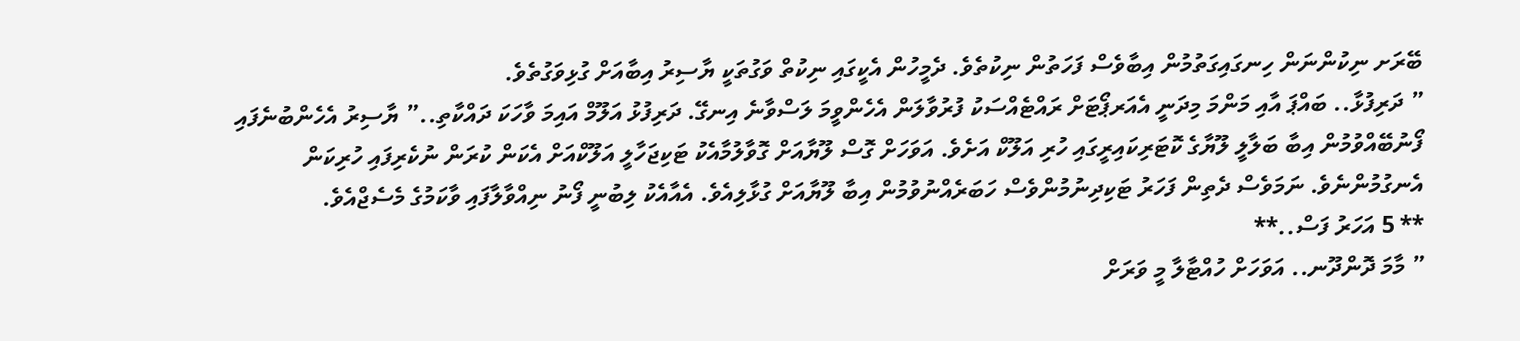ބޭރަށ ނިކުންނަން ހިނގައިގަތުމުން އިބާވެސް ފަހަތުން ނިކުތެވެ. ދެމީހުން އެކީގައި ނިކުތް ވަގުތަކީ ޔާސިރު އިބާއަށް ގުޅިވަގުތެވެ.
” ދަރިފުޅާ.. ބައްޕަ އާއި މަންމަ މިދަނީ އެއަރޕޯޓަށް ރައްޓެއްސަކު ފުރުވާލަން އެހެންވީމަ ލަސްވާނެ އިނގޭ. ދަރިފުޅު އަލޫމް އައިމަ ވާހަކަ ދައްކާތި..” ޔާސިރު އެހެންބުނެފައި ފޯނުބޭއްވުމުން އިބާ ބަލާލީ ލޫޔާގެ ކޮޓަރިކައިރީގައި ހުރި އަލޫކް އަށެވެ. އަވަހަށް ގޮސް ލޫޔާއަށް ގޮވާލުމާއެކު ޓަކިޖަހާލީ އަލޫކްއަށް އެކަން ކުރަން ނުކެރިފައި ހުރިކަން އެނގުމުންނެވެ. ނަމަވެސް ދެތިން ފަހަރު ޓަކިދިނުމުންވެސް ހަބަރެއްނުވުމުން އިބާ ލޫޔާއަށް ގުޅާލިއެވެ. އެއާއެކު ލިބުނީ ފޯނު ނިއްވާލާފައި ވާކަމުގެ މެސެޖްއެވެ.
** 5 އަހަރު ފަސް..**
” މާމަ ދޮންދޫނ.. އަވަހަށް ހުއްޓާލާ މީ ވަރަށް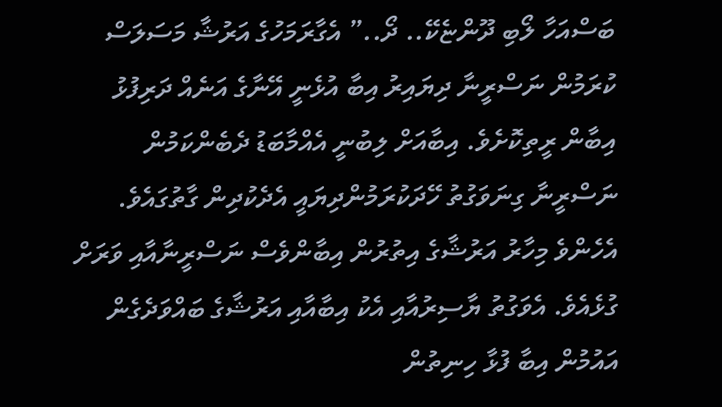ބަސްއަހާ ލޯބި ދޫންޏެކޭ.. ދޯ..” އެގާރަމަހުގެ އަރުޝާ މަސަލަސް ކުރަމުން ނަސްރީނާ ދިޔައިރު އިބާ އުޅެނީ އޭނާގެ އަނެއް ދަރިފުޅު އިބާން ރީތިކޮށެވެ. އިބާއަށް ލިބުނީ އެއްމާބަޑު ދެބެންކަމުން ނަސްރީނާ ގިނަވަގުތު ހޭދަކުރަމުންދިޔައީ އެދެކުދިން ގާތުގައެވެ. އެހެންވެ މިހާރު އަރުޝާގެ އިތުރުން އިބާންވެސް ނަސްރީނާއާއި ވަރަށް ގުޅެއެވެ. އެވަގުތު ޔާސިރުއާއި އެކު އިބާއާއި އަރުޝާގެ ބައްވަދެގެން އައުމުން އިބާ ފުޅާ ހިނިތުން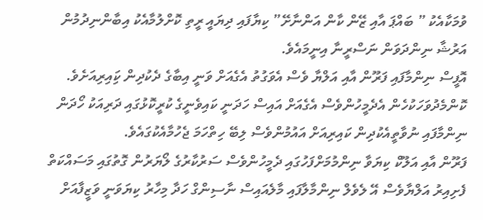ވުމަކާއެކު ” ބައްޕަ އާއި ޒޭން ކާން އަންނާށޭ” ކިޔާފައި ދިޔައީ ރީތި ކޮށްލުމާއެކު އިބާންނިދުމުން އަރުޝާ ނިންދަވަން ނަސްރީނާ އިނީމައެވެ.
އޮފީސް ނިންމާފައި ފަރޫން އާއި އަލްޔާ ވެސް އެވަގުތު އެގެއަށް ވަނީ އިބާގެ ދެކުދިން ކަިއިރިއަށެވެ. ކޮންމެދުވަހަކުހެން އެދެމީހުންވެސް އެގެއަށް އައިސް ހަދަނީ ކައިވެނީގެ ކުރީކޮޅުގައި ދަރިއަކު ހޯދަން ނިންމާފައި ނުވާތީއެކުދިން ކައިރިއަށް އައުމުންވެސް ލިބޭ ހިތްހަމަ ޖެހުމާއެކުގައެވެ.
ފަރޫން އާއި އަލޫކް ކިޔަވާ ނިންމުމަށްފަހުގައި ދެމީހުންވެސް ސަރުކާރުގެ ލޯޔަރުން ގޮތުގައި މަސައްކަތް ފެށިއިރު އަލްޔާވެސް އޭ ލެވެލް ނިންމާލާފައި މާލެއައިސް ނާސިންގް ހަދާ މިހާރު ކިޔަވަނީ ވަޒީފާއަށް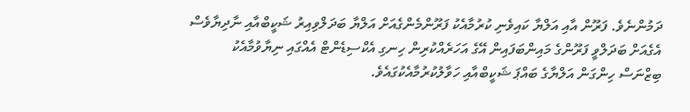ދަމުންނެވެ. ފަރޫން އާއި އަލްޔާ ކައިވެނި ކުރުމާއެކު ފަރޫންމެންގެއަށް އަލްޔާ ބަދަލްވިއިރު ޝަކީބްއާއި ނާދިޔާވެސް އެގެއަށް ބަދަލްވީ ފަރޫންގެ މައިންބަފައިން އޭގެ އަހަރެއްކުރިން ހިނގި އެކްސިޑެންޓް އެއްގައި ނިޔާވުމާއެކު ބިޒްނަސް ހިންގަން އަލްޔާގެ ބައްޕަ ޝަކީބްއާއި ހަވާލުކުރުމާއެކުގައެވެ.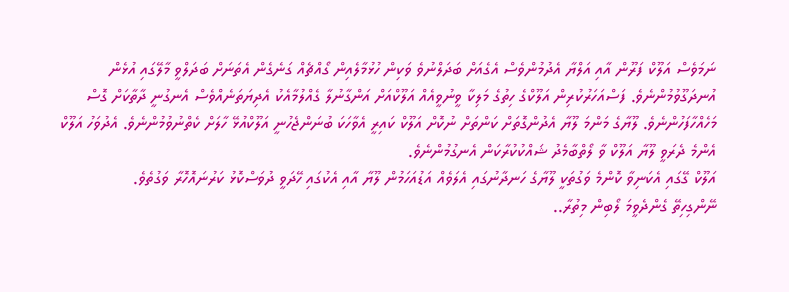ނަމަވެސް އަލޫކް ފަރޫން އާއި އަލްޔާ އެދުމުންވެސް އެގެއަށް ބަދަލްނުވެ ވަކިން ހުޅުމާލެއިން ގޯއްޗެއް ގަނެގެން އެތަނަށް ބަދަލްވީ މާލޭގައި އުޅެން އުނދަގޫވުމުންނެވެ. ފަސްއަހަރުކުރިން އަލޫކްގެ ހިތުގެ މަލިކާ ވީނުވީއެއް އަލޫކްއަށް އަންގާނުލާ ގެއްލުމާއެކު އެދިޔަތަނެއްވެސް އެނގުނީ ދާތާކަށް ގޮސް މަހެއްހާފަހުންނެވެ. ލޫޔާގެ މަންމަ ލޫޔާ އެދުންގޮތަށް ކަންތަށް ނުކޮށް އަލޫކް ކައިރީ އެވާހަކަ ބުނަންޖެހުނީ އަލޫކްއުޅޭ ހާލަށް ކެތްނުވުމުންނެވެ. އެދުވަހު އަލޫކް އެންމެ ދެރަވީ ލޫޔާ އަލޫކް ވާ ލޯތްބާމެދު ޝައްކުކުރާކަން އެނގުމުންނެވެ.
އަލޫކް ގޭގައި އެކަނިވާ ކޮންމެ ވަގުތަކީ ލޫޔާގެ ހަނދާނުގައި އެލަވެއް އަޑުއަހަމުން ލޫޔާ އާއި އެކުގައި ހޭދަވީ ދުވަސްކޮޅު ކަރުނައޮހޮރާ ވަގުތެވެ.
ނޭންގިހިތޭ ގެންދެވީމަ ލޯބިން މިތުރާ..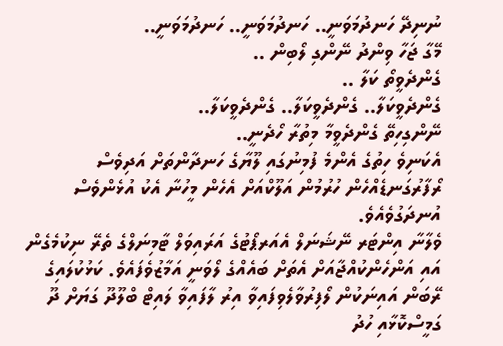ނުނިދޭ ހަނދުމަވަނީ.. ހަނދުމަވަނީ.. ހަނދުމަވަނީ..
މޭގާ ޖަހާ ވިންދު ނޭންގި ލޯބިން ..
ގެންދެވީތޯ ކަލާ ..
ގެންދެވީކަލާ.. ގެންދެވީކަލާ.. ގެންދެވީކަލާ..
ނޭންގިހިތޭ ގެންދެވީމާ މިތުރާ ހޯދެނީ..
އެކަނިވެ ހިތުގެ އެންމެ ފުމިނުގައި ލޫޔާގެ ހަނދާންތަށް އަދިވެސް ރޯފާރުގަނޑެއްހެން ހުރުމުން އަލޫކްއަށް އެހެން މީހުނާ އެކު އުޅެންވެސް އުނދަގުވެއެވެ.
ވެލާނާ އިންޓަރ ނޭޝަނަލް އެއަރޕޯޓުގެ އަރައިވަލް ޓާމިނަލްގެ ތެރޭ ނިކުމެގެން އައި އަންހެންކުއްޖާއަށް އެތަށް ބައެއްގެ ލޯވަނީ އަމާޒުވެފައެވެ. ކަޅުކުލައިގެ ރޭބަން އައިނަކުން ލޯފިރުވާލެވިފައިވާ އިރު ލާފައިވާ ލައިޓް ބްލޫދޫ ގަޔަށް ދޫ ގަމީސްކޮޅާއި ހުދު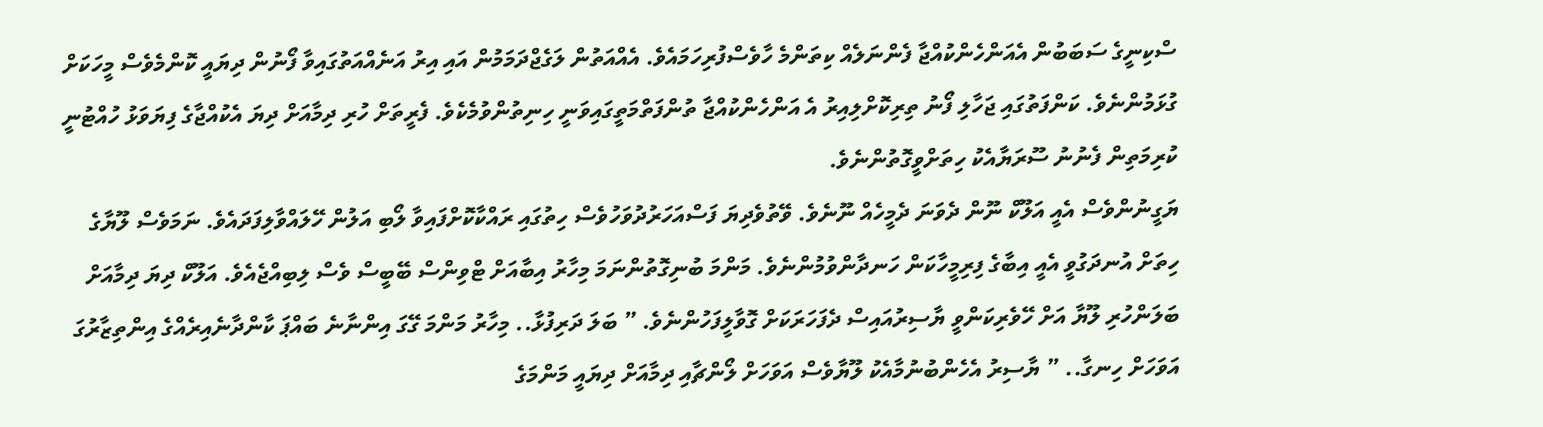ސްކިނީގެ ސަބަބުން އެއަންހެންކުއްޖާ ފެންނަލެއް ކިތަންމެ ހާވެސްފުރިހަމައެވެ. އެއްއަތުން ލަގެޖްދަމަމުން އައި އިރު އަނެއްއަތުގައިވާ ފޯނުން ދިޔައީ ކޮންމެވެސް މީހަކަށް ގުޅަމުންނެވެ. ކަންފަތުގައި ޖަހާލި ފޯނު ތިރިކޮށްލިއިރު އެ އަންހެންކުއްޖާ ތުންފަތްމަތީގައިވަނީ ހިނިތުންވުމެކެވެ. ފެރީތަށް ހުރި ދިމާއަށް ދިޔަ އެކުއްޖާގެ ފިޔަވަޅު ހުއްޓުނީ ކުރިމަތިން ފެނުނު ސޫރަޔާއެކު ހިތަށްވީގޮތުންނެވެ.
ޔަގީނުންވެސް އެއީ އަލޫކް ނޫން ދެވަނަ ދެމީހެއް ނޫނެވެ. ވޭތުވެދިޔަ ފަސްއަހަރުދުވަހުވެސް ހިތުގައި ރައްކާކޮށްފައިވާ ލޯބި އަލުން ހޭލައްވާލިފަދައެވެ. ނަމަވެސް ލޫޔާގެ ހިތަށް އުނދަގުވީ އެއީ އިބާގެ ފިރިމީހާކަން ހަނދާންވުމުންނެވެ. މަންމަ ބުނިގޮތުންނަމަ މިހާރު އިބާއަށް ޓްވިންސް ބޭބީސް ވެސް ލިބިއްޖެއެވެ. އަލޫކް ދިޔަ ދިމާއަށް ބަލަންހުރި ލޫޔާ އަށް ހޭވެރިކަންވީ ޔާސިރުއައިސް ދެފަހަރަކަށް ގޮވާލީފަހުންނެވެ. ” ބަލަ ދަރިފުޅާ.. މިހާރު މަންމަ ގޭގަ އިންނާނެ ބައްޕަ ކާންދާނެއިރެއްގެ އިންތިޒާރުގަ އަވަހަށް ހިނގާ.. ” ޔާސިރު އެހެންބުނުމާއެކު ލޫޔާވެސް އަވަހަށް ލޯންޗާއި ދިމާއަށް ދިޔައީ މަންމަގެ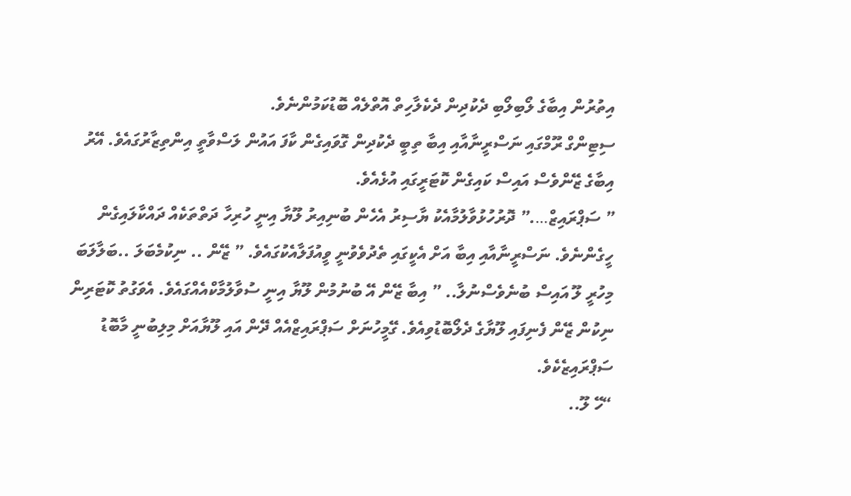އިތުރުން އިބާގެ ލޯބިލޯބި ދެކުދިން ދެކެލާހިތް އޮތްލެއް ބޮޑުކަމުންނެވެ.
ސިޓިންގް ރޫމްގައި ނަސްރީނާއާއި އިބާ ތިބީ ދެކުދިން ގޮވައިގެން ކާފަ އައުން ލަސްވާތީ އިންތިޒާރުގައެވެ. އޭރު އިބާގެ ޒޭންވެސް އައިސް ކައިގެން ކޮޓަރީގައި އުޅެއެވެ.
” ސަޕްރައިޒް….” ދޮރުހުޅުވާލުމާއެކު ޔާސިރު އެހެން ބުނިއިރު ލޫޔާ އިނީ ހުރިހާ ދަތްތަކެއް ދައްކާލައިގެން ހީގެންނެވެ. ނަސްރީނާއާއި އިބާ އަށް އެކީގައި ތެދުވެވުނީ ވީއުފަލާއެކުގައެވެ. ” ޒޭން .. ނިކުމެބަލަ ..ބަލާލަބަ މިހުރީ ލޫ އައިސް ބުނެވެސްނުލާ.. ” އިބާ ޒޭން އޭ ބުނުމުން ލޫޔާ އިނީ ސުވާލުމާކްއެއްގައެވެ. އެވަގުތު ކޮޓަރިން ނިކުން ޒޭން ފެނިފައި ލޫޔާގެ ދެލޯބޮޑުވިއެވެ. ގޭމީހުނަށް ސަޕްރައިޒްއެއް ދޭން އައި ލޫޔާއަށް މިލިބުނީ މާބޮޑު ސަޕްރައިޒެކެވެ.
“ހޭ ލޫ..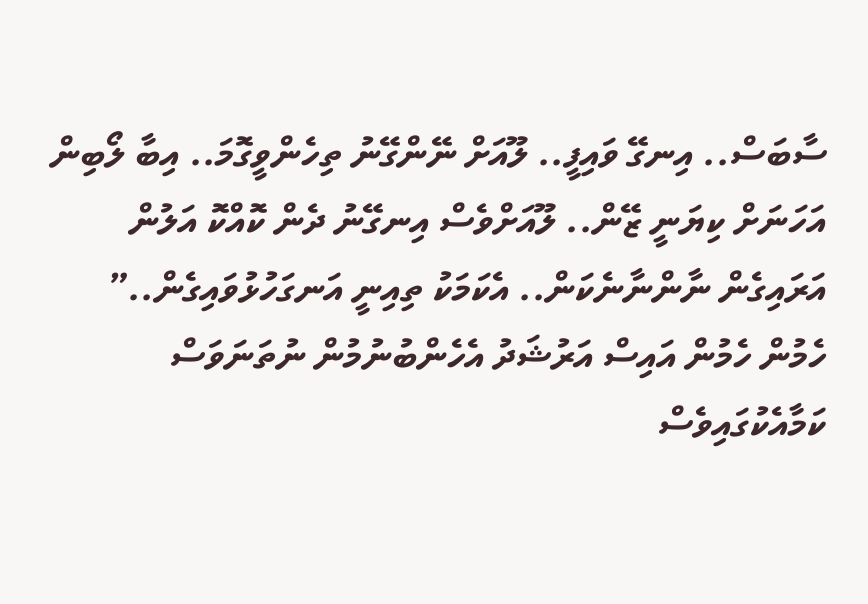ސާބަސް.. އިނގޭ ވައިފީ.. ލޫއަށް ނޭންގޭނު ތިހެންވީގޮމަ.. އިބާ ލޯބިން އަހަނަށް ކިޔަނީ ޒޭން.. ލޫއަށްވެސް އިނގޭނު ދެން ކޮއްކޮ އަލުން އަރައިގެން ނާންނާނެކަން.. އެކަމަކު ތިއިނީ އަނގަހުޅުވައިގެން..” ހެމުން ހެމުން އައިސް އަރުޝަދު އެހެންބުނުމުން ނުތަނަވަސް ކަމާއެކުގައިވެސް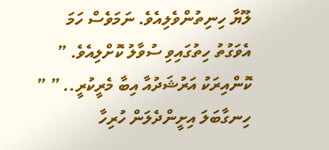ލޫޔާ ހިނިތުންވެލިއެވެ. ނަމަވެސް ހަމަ އެވަގުތު ހިތުގައިވި ސުވާލު ކޮށްލިއެވެ. ” ކޮންއިރަކު އަރުޝަދުއާ އިބާ މެރީކުރީ.. ” ” ހިނގާބަލަ އިށީންދެލަން ހުރިހާ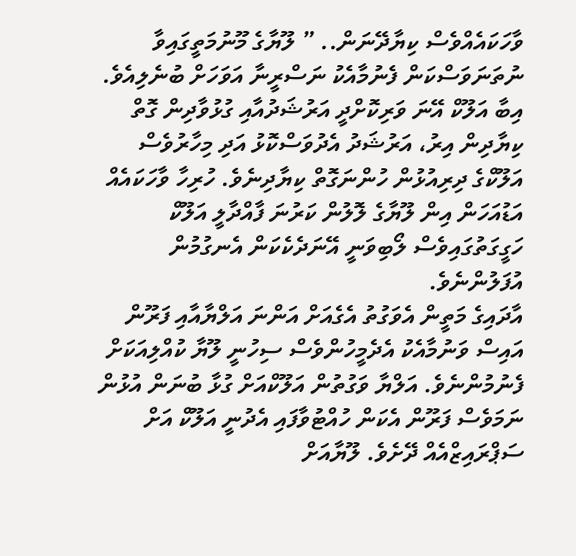ވާހަކައެއްވެސް ކިޔާދޭނަން.. ” ލޫޔާގެ މޫނުމަތީގައިވާ ނުތަނަވަސްކަން ފެނުމާއެކު ނަސްރީނާ އަވަހަށް ބުނެލިއެވެ.
އިބާ އަލޫކް އޭނަ ވަރިކޮށްދީ އަރުޝަދުއާއި ގުޅުވާދިން ގޮތް ކިޔާދިން އިރު، އަރުޝަދު އެދުވަސްކޮޅު އަދި މިހާރުވެސް އަލޫކްގެ ދިރިއުޅުން ހުންނަގޮތް ކިޔާދިނެވެ. ހުރިހާ ވާހަކައެއް އަޑުއަހަން އިން ލޫޔާގެ ލޮލުން ކަރުނަ ފާއްދާލީ އަލޫކް ހަގީގަތުގައިވެސް ލޯބިވަނީ އޭނަދެކެކަން އެނގުމުން އުފަލުންނެވެ.
އާދައިގެ މަތީން އެވަގުތު އެގެއަށް އަންނަ އަލްޔާއާއި ފަރޫން އައިސް ވަނުމާއެކު އެދެމީހުންވެސް ސިހުނީ ލޫޔާ ކުއްލިއަކަށް ފެނުމުންނެވެ. އަލްޔާ ވަގުތުން އަލޫކްއަށް ގުޅާ ބުނަން އުޅުން ނަމަވެސް ފަރޫން އެކަން ހުއްޓުވާފައި އެދުނީ އަލޫކް އަށް ސަޕްރައިޒްއެއް ދޭށެވެ. ލޫޔާއަށް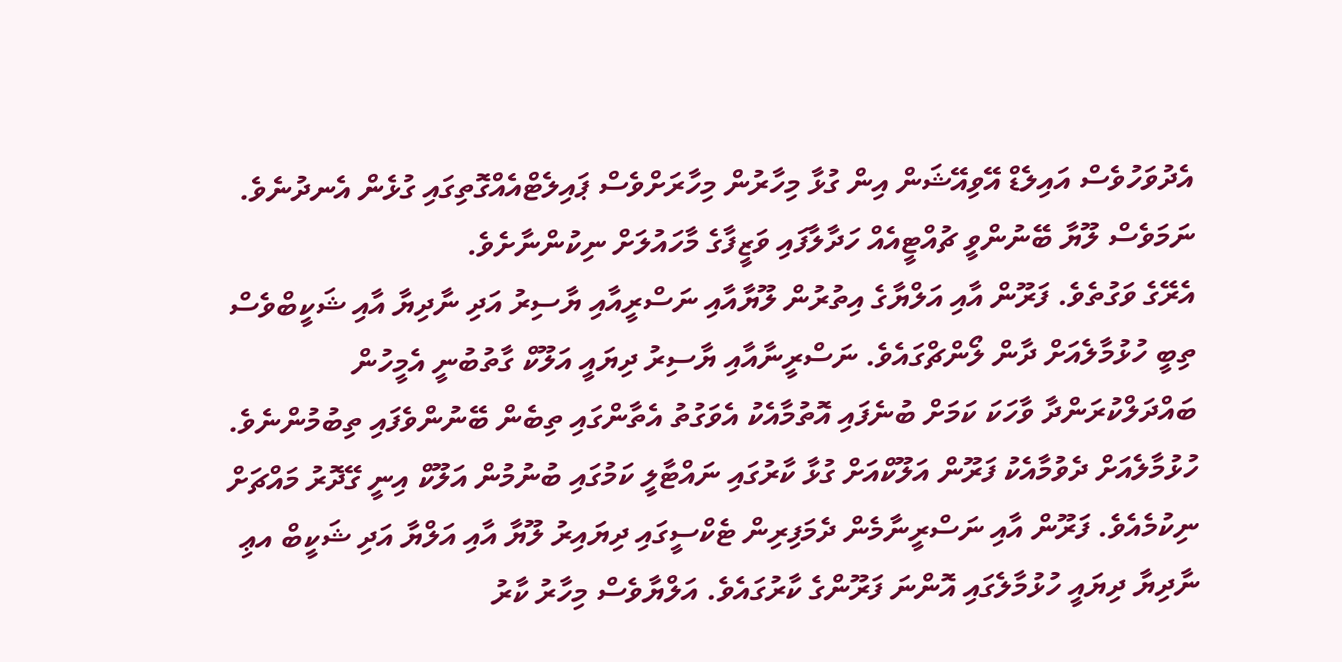އެދުވަހުވެސް އައިލެޑް އޭވިއޭޝަން އިން ގުޅާ މިހާރުން މިހާރަށްވެސް ޕައިލެޓްއެއްގޮތިގައި ގުޅެން އެނދުނެވެ. ނަމަވެސް ލޫޔާ ބޭނުންވީ ޗުއްޓީއެއް ހަދާލާފައި ވަޒީފާގެ މާހައުލަށް ނިކުންނާށެވެ.
އެރޭގެ ވަގުތެވެ. ފަރޫން އާއި އަލްޔާގެ އިތުރުން ލޫޔާއާއި ނަސްރީއާއި ޔާސިރު އަދި ނާދިޔާ އާއި ޝަކީބްވެސް ތިބީ ހުޅުމާލެއަށް ދާން ލޯންޗްގައެވެ. ނަސްރީނާއާއި ޔާސިރު ދިޔައީ އަލޫކް ގާތުބުނީ އެމީހުން ބައްދަލްކުރަންދާ ވާހަކަ ކަމަށް ބުނެފައި އޮތުމާއެކު އެވަގުތު އެތާންގައި ތިބެން ބޭނުންވެފައި ތިބުމުންނެވެ. ހުޅުމާލެއަށް ދެވުމާއެކު ފަރޫން އަލޫކްއަށް ގުޅާ ކާރުގައި ނައްޓާލީ ކަމުގައި ބުނުމުން އަލޫކް އިނީ ގޭދޮރު މައްޗަށް ނިކުމެއެވެ. ފަރޫން އާއި ނަސްރީނާމެން ދެމަފިރިން ޓެކްސީގައި ދިޔައިރު ލޫޔާ އާއި އަލްޔާ އަދި ޝަކީބް އޢި ނާދިޔާ ދިޔައީ ހުޅުމާލެގައި އޮންނަ ފަރޫންގެ ކާރުގައެވެ. އަލްޔާވެސް މިހާރު ކާރު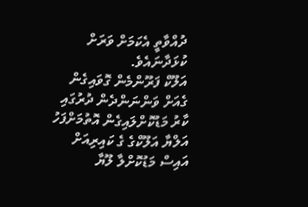ދުއްވާތީ އެކަމަށް ވަރަށް ކުޅަދާނައެވެ.
އަލޫކް ފަރޫންމެން ގޮވައިގެން ގެއަށް ވަންނަންދެން ދުރުގައި ކާރު މަޑުކޮށްލައިގެން އޮތުމަށްފަހު އަލްޔާ އަލޫކްގެ ގެ ކައިރިއަށް އައިސް މަޑުކޮށްލާ ލޫޔާ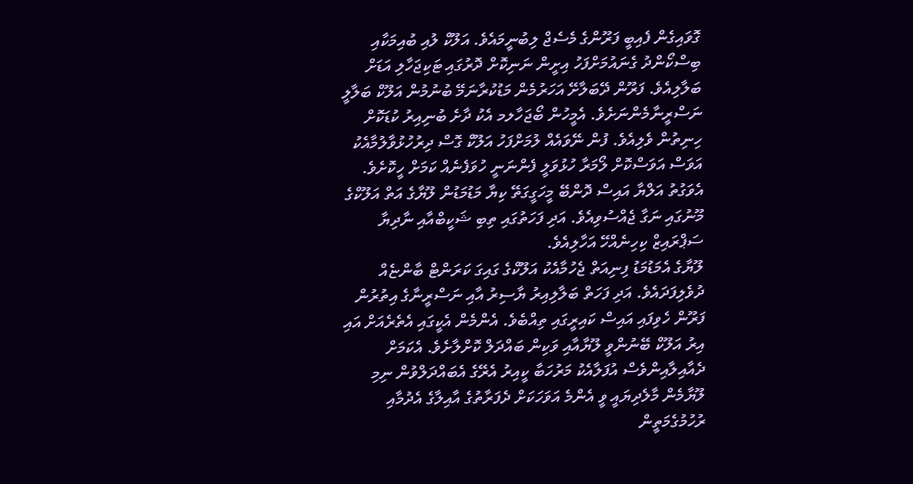ގޮވައިގެން ފެއިބީ ފަރޫންގެ މެސެޖް ލިބުނީމައެވެ. އަލޫކް ލުއި ބުއިމަކާއި ބިސްކޯންދު ގެނައުމަށްފަހު އިށީން ނަނިކޮށް ދޮރުގައި ޓަކިޖަހާލި އަޑަށް ބަލާލިއެވެ. ފަރޫން ދޭބަލާށޭ އަހަރުމެން މަޑުކުރާނަމޭ ބުނުމުން އަލޫކް ބަލާލީ ނަސްރީނާމެންނަށެވެ. އެމީހުން ބޯޖަހާލމ އެކު ދާށެ ބުނިއިރު ކުޑަކޮށް ހިނިތުން ވެލިއެވެ. ފުން ނޭވައެއް ލުމަށްފަހު އަލޫކް ގޮސް ދިރުހުޅުވާލުމާއެކު އަވަސް އަވަސްކޮށް ލޯމަރާ ހުޅުވަލީ ފެންނަނީ ހުވަފެނެއް ކަމަށް ހީކޮށެވެ. އެވަގުތު އަލްޔާ އައިސް ދޮންބޭ މީހަގީގަތޭ ކިޔާ މަޑުމަޑުން ލޫޔާގެ އަތް އަލޫކްގެ މޫނުގައި ނަގާ ޖެއްސުވިއެވެ. އަދި ފަހަތުގައި ތިބި ޝަކީބްއާއި ނާދިޔާ ސަޕްރައިޒް ކިހިނެއްހޭ އަހާލިއެވެ.
ލޫޔާގެ އެމަޑުމަޑު ފިނިއަތް ޖެހުމާއެކު އަލޫކްގެ ގައިގަ ކަރަންޓް ބާންޏެއް ދުވެލިފަދައެވެ. އަދި ފަހަތް ބަލާލިއިރު ޔާސިރު އާއި ނަސްރީނާގެ އިތުރުން ފަރޫން ހެވިފައި އައިސް ކައިރީގައި ތިއްބެވެ. އެންމެން އެކީގައި އެތެރެއަށް އައި އިރު އަލޫކް ބޭނުންވީ ލޫޔާއާއި ވަކިން ބައްދަލް ކޮށްލާށެވެ. އެކަމަށް ދެއާއިލާއިންވެސް އުފަލާއެކު މަރުހަބާ ކީއިރު އެރޭގެ އެބައްދަލްވުން ނިމި ލޫޔާމެން މާލެދިޔައީ ވީ އެންމެ އަވަހަކަށް ދެފަރާތުގެ އާއިލާގެ އެދުމާއި ރުހުމުގެމަތީން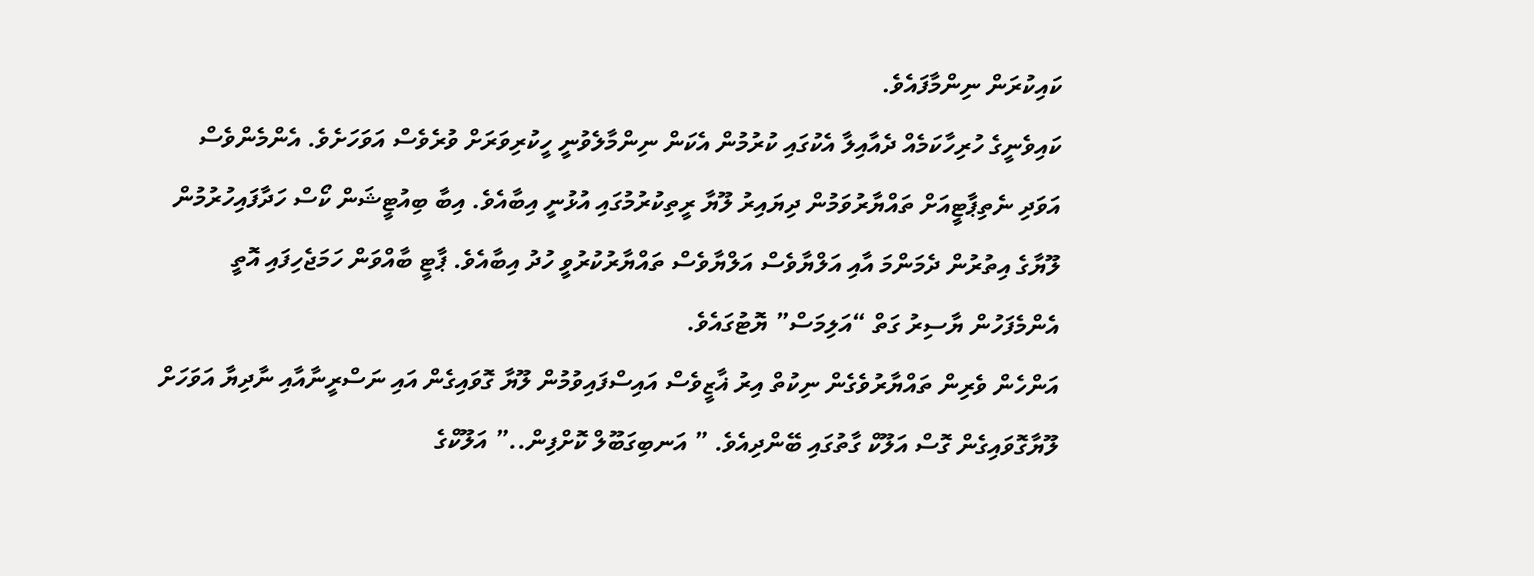ކައިކުރަން ނިންމާފައެވެ.
ކައިވެނީގެ ހުރިހާކަމެއް ދެއާއިލާ އެކުގައި ކުރުމުން އެކަން ނިންމާލެވުނީ ހީކުރިވަރަށް ވުރެވެސް އަވަހަށެވެ. އެންމެންވެސް އަވަދި ނެތިޕާޓީއަށް ތައްޔާރުވަމުން ދިޔައިރު ލޫޔާ ރީތިކުރުމުގައި އުޅުނީ އިބާއެވެ. އިބާ ބިއުޓީޝަން ކޯސް ހަދާފައިހުރުމުން ލޫޔާގެ އިތުރުން ދެމަންމަ އާއި އަލްޔާވެސް އަލްޔާވެސް ތައްޔާރުކުރުވީ ހުދު އިބާއެވެ. ޕާޓީ ބާއްވަން ހަމަޖެހިފައި އޮތީ އެންމެފަހުން ޔާސިރު ގަތް “އަލިމަސް” ޔޮޓުގައެވެ.
އަންހެން ވެރިން ތައްޔާރުވެގެން ނިކުތް އިރު ޣާޒީވެސް އައިސްފައިވުމުން ލޫޔާ ގޮވައިގެން އައި ނަސްރީނާއާއި ނާދިޔާ އަވަހަށް ލޫޔާގޮވައިގެން ގޮސް އަލޫކް ގާތުގައި ބޭންދިއެވެ. ” އަނބިގަބޫލް ކޮށްފިން..” އަލޫކްގެ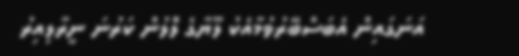އަނަގައިން އެބަސްބޭރުވުމާއެކު ލޫޔާގެ ލޮލުން ކަރުނަ ނީރާލިއިރު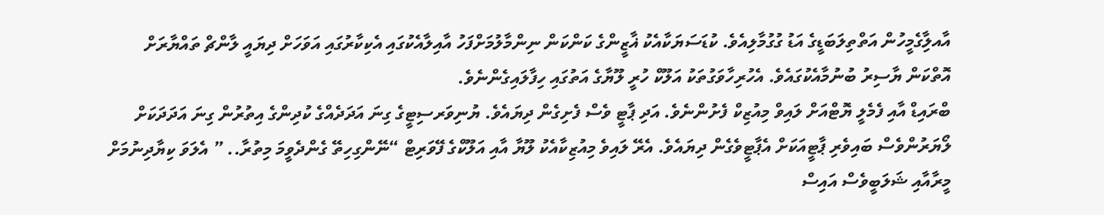އާއލިާގެމީހުން އަތްތިލަބަޑީގެ އަޑު ގުގުމާލިއެވެ. ކުޑަސަޔަކާއެކު ޣާޒީންގެ ކަންކަން ނިންމާލުމަށްފަހު އާއިލާއެކުގައި އެކިކާރުގައި އަވަހަށް ދިޔައީ ލާންޗް ތައްޔާރަށް އޮތްކަން ޔާސިރު ބުނުމާއެކުގައެވެ. އެހުރިހާވަގުތަކު އަލޫކް ހުރީ ލޫޔާގެ އަތުގައި ހިފާލައިގެންނެވެ.
ބްރައިޑް އާއި ފެމެލީ ޔޮޓްއަށް ލައިވް މިއުޒިކް ފެށުންނެވެ. އަދި ޕާޓީ ވެސް ފެށިގެން ދިޔައެވެ. ޔުނިވަރސިޓީގެ ގިނަ އަދަދެއްގެ ކުދިންގެ އިތުރުން ގިނަ އަދަދަކަށް ލޯޔަރުންވެސް ބައިވެރި ޕާޓީއަކަށް އެޕާޓީވެގެން ދިޔައެވެ. އެރޭ ލައިވެ މިއުޒިކާއެކު ލޫޔާ އާއި އަލޫކްގެ ފޭވަރިޓް “ނޭންގިހިތޭ ގެންދެވީމަ މިތުރާ.. ” އެލަވަ ކިޔާދިނުމަށް މީރާއާއި ޝަލަބީވެސް އައިސް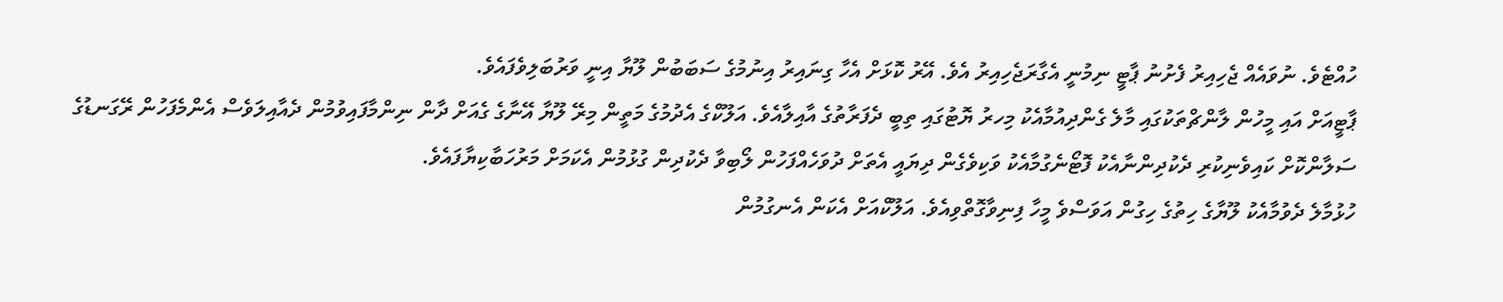ހުއްޓެވެ. ނުވައެއް ޖެހިއިރު ފެށުނު ޕާޓީ ނިމުނީ އެގާރަޖެހިއިރު އެވެ. އޭރު ކޮޅަށް އެހާ ގިނައިރު އިނުމުގެ ސަބަބުން ލޫޔާ އިނީ ވަރުބަލިވެފައެވެ.
ޕާޓީއަށް އައި މީހުން ލާންޗްތަކުގައި މާލެ ގެންދިއުމާއެކު މިހރު ޔޮޓުގައި ތިބީ ދެފަރާތުގެ އާއިލާއެވެ. އަލޫކްގެ އެދުމުގެ މަތީން މިރޭ ލޫޔާ އޭނާގެ ގެއަށް ދާން ނިންމާފައިވުމުން ދެއާއިލަވެސް އެންމެފަހުން ރޭގަނޑުގެ ސަލާންކޮށް ކައިވެނިކުރި ދެކުދިންނާއެކު ފޮޓޯނެގުމާއެކު ވަކިވެގެން ދިޔައީ އެތަށް ދުވަހެއްފަހުން ލޯބިވާ ދެކުދިން ގުޅުމުން އެކަމަށް މަރުހަބާކިޔާފައެވެ.
ހުޅުމާލެ ދެވުމާއެކު ލޫޔާގެ ހިތުގެ ހިގުން އަވަސްވެ މީހާ ފިނިވާގޮތްވިއެވެ. އަލޫކްއަށް އެކަން އެނގުމުން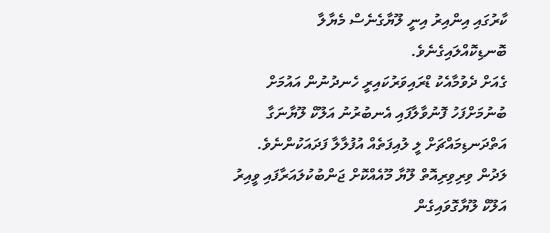ކާރުގައި އިންއިރު އިނީ ލޫޔާގެނެސް މެޔާލާ ބޮނޑިކޮއްލައިގެނެވެ.
ގެއަށް ދެވުމާއެކު ޑްރައިވަރުކައިރީ ހެނދުނުން އައުމަށް ބުނުމަށްފަހު ފޮނުވާލާފައި އެނބުރުނު އަލޫކް ލޫޔާނަގާ އަތްދަނޑިމައްޗަށް ލީ ލުއިފަތެއް އުފުލާލާ ފަދައަކުންނެވެ. ލަދުން ވިރިވިރިއޮތް ލޫޔާ މޫއެއްކޮށް ޖަންބުކުލައަރާފައި ވީއިރު އަލޫކް ލޫޔާގޮވައިގެން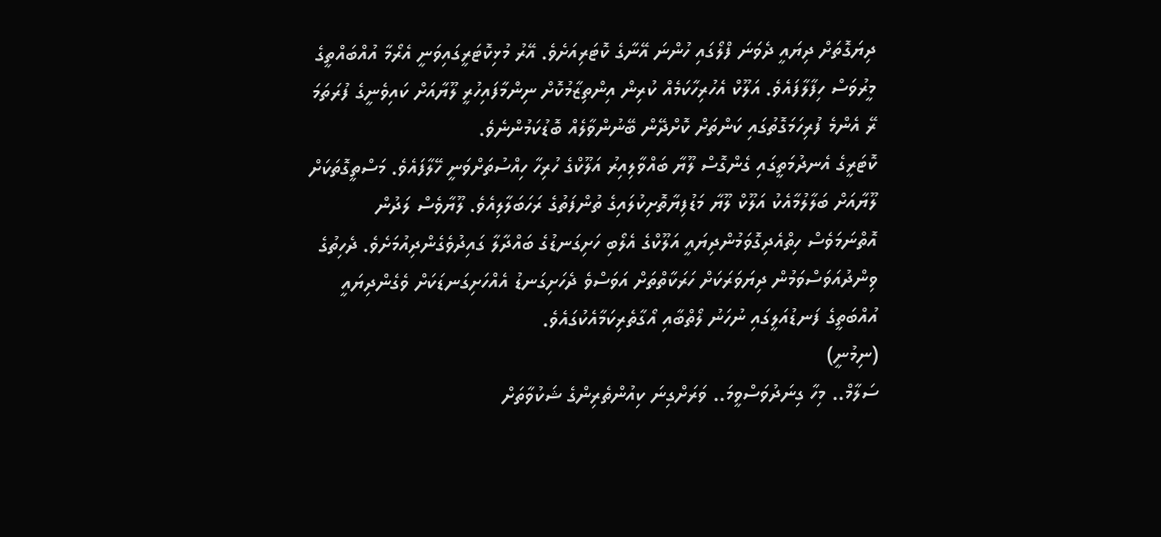ދިޔަގޮތަށް ދިޔައީ ދެވަނަ ފްލޯގައި ހުންނަ އޭނާގެ ކޮޓަރިއަށެވެ. އޭރު މުޅިކޮޓަރީގައިވަނީ އެރޯމާ އުއްބައްތީގެ މީރުވަސް ހިފާލާފައެވެ. އަލޫކް އެހުރިހާކަމެއް ކުރިން އިންތިޒާމުކޮށް ނިންމާފައިހުރީ ލޫޔާއަށް ކައިވެނީގެ ފުރަތަމަ ރޭ އެންމެ ފުރިހަމަގޮތުގައި ކަންތަށް ކޮށްދޭން ބޭނުންވާލެއް ބޮޑުކަމުންނެވެ.
ކޮޓަރީގެ އެނދުމަތީގައި ގެންގޮސް ލޫޔާ ބައްވާލިއިރު އަލޫކްގެ ހުރިހާ ހިއްސުތަށްވަނީ ހޭލާފައެވެ. މަސްތީގޮތަކަށް ލޫޔާއަށް ބަލާލުމާއެކު އަލޫކް ލޫޔާ މަޑުފިޔާތޮށިކުލައިގެ ތުންފަތުގެ ރަހަބަލާލިއެވެ. ލޫޔާވެސް ލަދުން އޮތްނަމަވެސް ހިތްއެދިގޮވަމުންދިޔައީ އަލޫކްގެ އެލޯބި ހަށިގަނޑުގެ ބައްދާލާ ގައިދުވެގެންދިއުމަށެވެ. ދެހިތުގެ ވިންދުއަވަސްވަމުން ދިޔަވަރަކަށް ހަރަކާތްތަށް އަވަސްވެ ދެހަށިގަނޑު އެއްހަށިގަނޑަކަށް ވެގެންދިޔައީ އުއްބަތީގެ ފަނޑުއަލީގައި ނުހަނު ލޯތްބާއި އޯގާތެރިކަމާއެކުގައެވެ.
(ނިމުނީ)
ސަލާމް.. މިހާ ގިނަދުވަސްވީމަ.. ވަރަށްގިނަ ކިއުންތެރިންގެ ޝަކުވާތަށް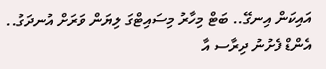އައިކަން އިނގޭ.. ބަޓް މިހާރު މިސައިޓްގަ ލިޔަން ވަރަށް އުނދަގު.. އެންޑް ފެށުނު ދިރާސ އާ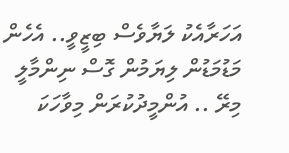އަހަރާއެކު ލަޔާވެސް ބިޒީވީ.. އެހެން މަޑުމަޑުން ލިޔަމުން ގޮސް ނިންމާލީ މިރޭ .. އުންމީދުކުރަން މިވާހަކަ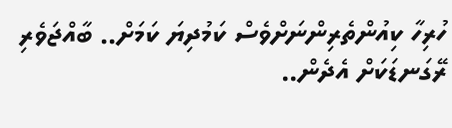ހުރިހާ ކިއުންތެރިންނަށްވެސް ކަމުދިޔަ ކަމަށް.. ބާއްޖަވެރި ރޭގަނޑަކަށް އެދެން..